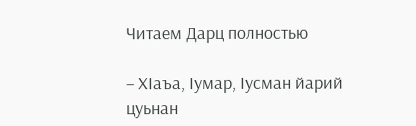Читаем Дарц полностью

– ХIаъа, Iумар, Iусман йарий цуьнан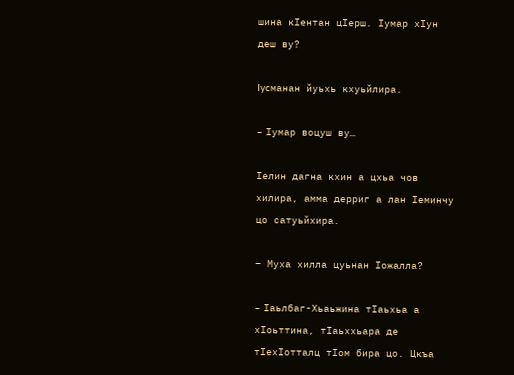шина кIентан цIерш. Iумар хIун деш ву?

Iycманан йуьхь кхуьйлира.

– Iумар воцуш ву…

Iелин дагна кхин а цхьа чов хилира, амма дерриг а лан Iеминчу цо сатуьйхира.

– Муха хилла цуьнан Iожалла?

– Iаьлбаг-Хьаьжина тIаьхьа а хIоьттина, тIаьххьара де тIехIотталц тIом бира цо. Цкъа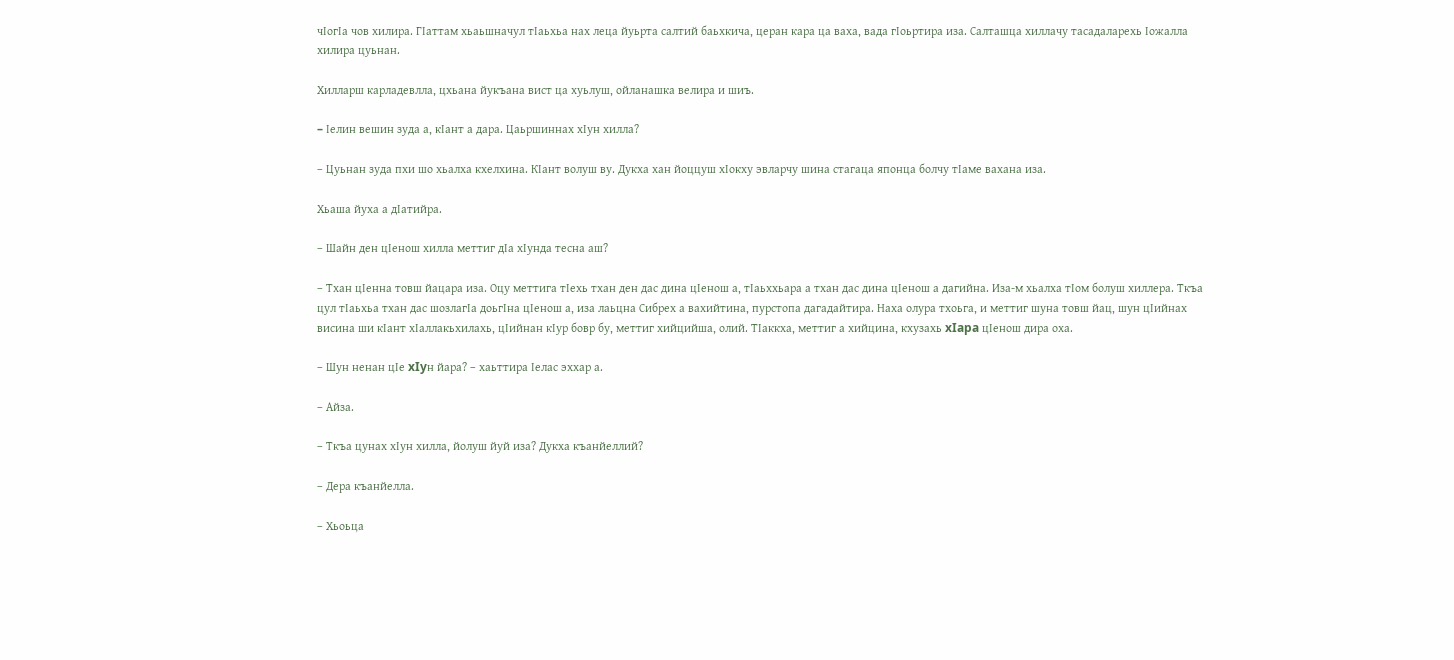чIогIа чов хилира. ГIаттам хьаьшначул тIаьхьа нах леца йуьрта салтий баьхкича, церан кара ца ваха, вада гIоьртира иза. Салташца хиллачу тасадаларехь Iожалла хилира цуьнан.

Хилларш карладевлла, цхьана йукъана вист ца хуьлуш, ойланашка велира и шиъ.

– Iелин вешин зуда а, кIант а дара. Цаьршиннах хIун хилла?

– Цуьнан зуда пхи шо хьалха кхелхина. КIант волуш ву. Дукха xан йоццуш хIокху эвларчу шина стагаца японца болчу тIаме вахана иза.

Хьаша йуха а дIатийра.

– Шайн ден цIенош хилла меттиг дIа хIунда тесна аш?

– Тхан цIенна товш йацара иза. Оцу меттига тIехь тхан ден дас дина цIенош а, тIаьххьара а тхан дас дина цIeнoш а дагийна. Иза-м хьалха тIом болуш хиллера. Ткъа цул тIаьхьа тхан дас шозлагIа доьгIна цIенош а, иза лаьцна Сибрех а вахийтина, пурстопа дагадайтира. Наха олура тхоьга, и меттиг шуна товш йац, шун цIийнах висина ши кIант хIаллакьхилахь, цIийнан кIур бовр бу, меттиг хийцийша, олий. ТIаккха, меттиг а хийцина, кхузахь xIapa цIенош дира оха.

– Шун ненан цIе xIyн йара? – хаьттира Iелас эххар а.

– Айза.

– Ткъа цунах хIун хилла, йолуш йуй иза? Дукха къанйеллий?

– Дера къанйелла.

– Хьоьца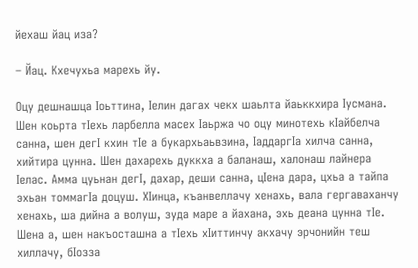йехаш йац иза?

– Йац. Кхечухьа марехь йу.

Оцу дешнашца Iоьттина, Iелин дагах чекх шаьлта йаьккхира Iусмана. Шен коьрта тIехь ларбелла масех Iаьржа чо оцу минотехь кIайбелча санна, шен дегI кхин тIе а букархьаьвзина, IаддаргIа хилча санна, хийтира цунна. Шен дахарехь дуккха а баланаш, халонаш лайнера Iелас. Амма цуьнан дегI, дахар, деши санна, цIена дара, цхьа а тайпа эхьан томмагIа доцуш. ХIинца, къанвеллачу хенахь, вала гергаваханчу хенахь, ша дийна а волуш, зуда маре а йахана, эхь деана цунна тIе. Шена а, шен накъосташна а тIехь хIиттинчу акхачу эрчонийн теш хиллачу, бIозза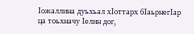Iожаллина дуьхьал хIоттарх бIаьрнегIар ца тоьхначу Iелин дог,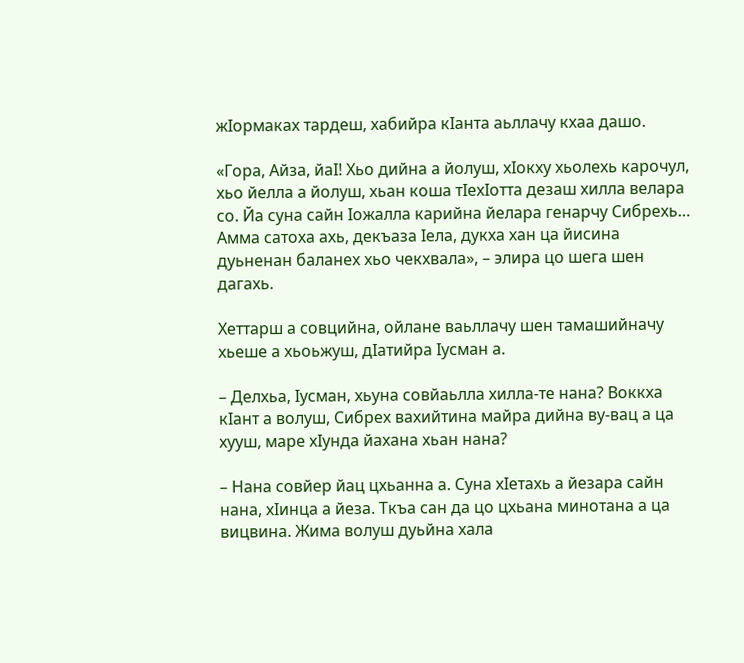жIормаках тардеш, хабийра кIанта аьллачу кхаа дашо.

«Гора, Айза, йаI! Хьо дийна а йолуш, хIокху хьолехь карочул, хьо йелла а йолуш, хьан коша тIехIотта дезаш хилла велара со. Йа суна сайн Iожалла карийна йелара генарчу Сибрехь… Амма сатоха ахь, декъаза Iела, дукха хан ца йисина дуьненан баланех хьо чекхвала», – элира цо шега шен дагахь.

Хеттарш а совцийна, ойлане ваьллачу шен тамашийначу хьеше а хьоьжуш, дIатийра Iусман а.

– Делхьа, Iусман, хьуна совйаьлла хилла-те нана? Воккха кIант а волуш, Сибрех вахийтина майра дийна ву-вац а ца хууш, маре хIунда йахана хьан нана?

– Нана совйер йац цхьанна а. Суна хIетахь а йезара сайн нана, хIинца а йеза. Ткъа сан да цо цхьана минотана а ца вицвина. Жима волуш дуьйна хала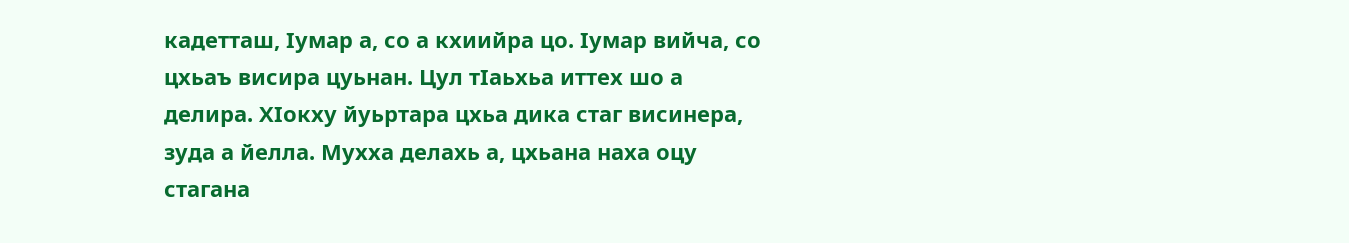кадетташ, Iyмap а, со а кхиийра цо. Iyмap вийча, со цхьаъ висира цуьнан. Цул тIаьхьа иттех шо а делира. ХIокху йуьртара цхьа дика стаг висинера, зуда а йелла. Мухха делахь а, цхьана наха оцу стагана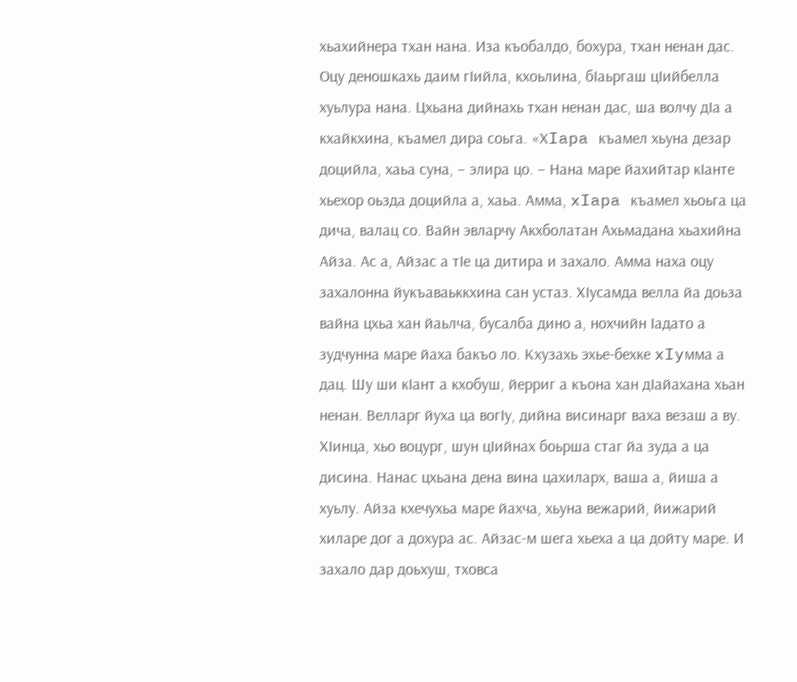хьахийнера тхан нана. Иза къобалдо, бохура, тхан ненан дас. Оцу деношкахь даим гIийла, кхоьлина, бIаьргаш цIийбелла хуьлура нана. Цхьана дийнахь тхан ненан дас, ша волчу дIа а кхайкхина, къамел дира соьга. «ХIapa къамел хьуна дезар доцийла, хаьа суна, – элира цо. – Нана маре йахийтар кIанте хьехор оьзда доцийла а, хаьа. Амма, xIapa къамел хьоьга ца дича, валац со. Вайн эвларчу Акхболатан Ахьмадана хьахийна Айза. Ас а, Айзас а тIе ца дитира и захало. Амма наха оцу захалонна йукъаваьккхина сан устаз. ХIусамда велла йа доьза вайна цхьа хан йаьлча, бусалба дино а, нохчийн Iадато а зудчунна маре йаха бакъо ло. Кхузахь эхье-бехке xIyмма а дац. Шу ши кIант а кхобуш, йерриг а къона хан дIайахана хьан ненан. Велларг йуха ца вогIу, дийна висинарг ваха везаш а ву. ХIинца, хьо воцург, шун цIийнах боьрша стаг йа зуда а ца дисина. Нанас цхьана дена вина цахиларх, ваша а, йиша а хуьлу. Айза кхечухьа маре йахча, хьуна вежарий, йижарий хиларе дог а дохура ас. Айзас-м шега хьеха а ца дойту маре. И захало дар доьхуш, тховса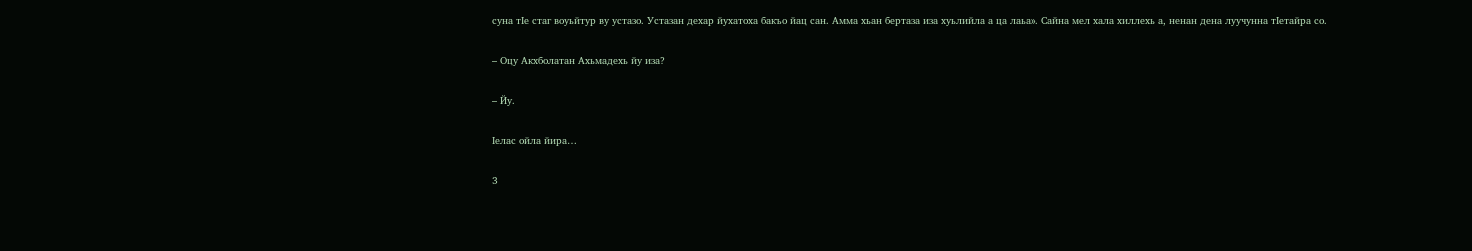суна тIе стаг воуьйтур ву устазо. Устазан дехар йухатоха бакъо йац сан. Амма хьан бертаза иза хуьлийла а ца лаьа». Сайна мел хала хиллехь а, ненан дена луучунна тIетайра со.

– Оцу Акхболатан Ахьмадехь йу иза?

– Йу.

Iелас ойла йира…

3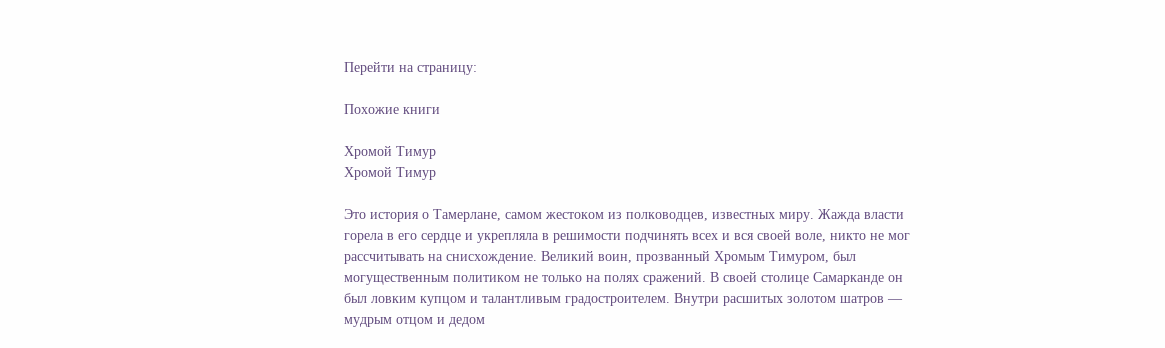Перейти на страницу:

Похожие книги

Хромой Тимур
Хромой Тимур

Это история о Тамерлане, самом жестоком из полководцев, известных миру. Жажда власти горела в его сердце и укрепляла в решимости подчинять всех и вся своей воле, никто не мог рассчитывать на снисхождение. Великий воин, прозванный Хромым Тимуром, был могущественным политиком не только на полях сражений. В своей столице Самарканде он был ловким купцом и талантливым градостроителем. Внутри расшитых золотом шатров — мудрым отцом и дедом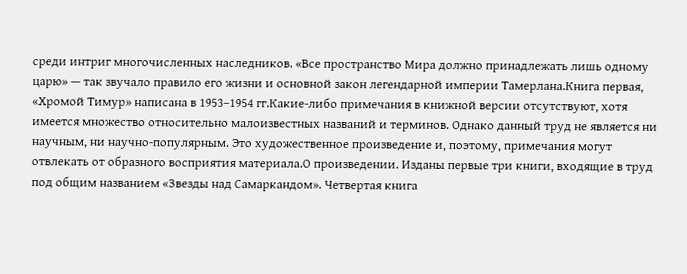среди интриг многочисленных наследников. «Все пространство Мира должно принадлежать лишь одному царю» — так звучало правило его жизни и основной закон легендарной империи Тамерлана.Книга первая, «Хромой Тимур» написана в 1953–1954 гг.Какие-либо примечания в книжной версии отсутствуют, хотя имеется множество относительно малоизвестных названий и терминов. Однако данный труд не является ни научным, ни научно-популярным. Это художественное произведение и, поэтому, примечания могут отвлекать от образного восприятия материала.О произведении. Изданы первые три книги, входящие в труд под общим названием «Звезды над Самаркандом». Четвертая книга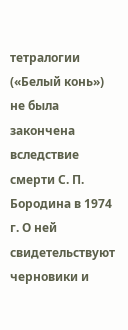тетралогии («Белый конь») не была закончена вследствие смерти С. П. Бородина в 1974 г. О ней свидетельствуют черновики и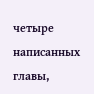четыре написанных главы,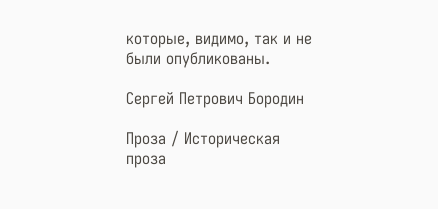которые, видимо, так и не были опубликованы.

Сергей Петрович Бородин

Проза / Историческая проза